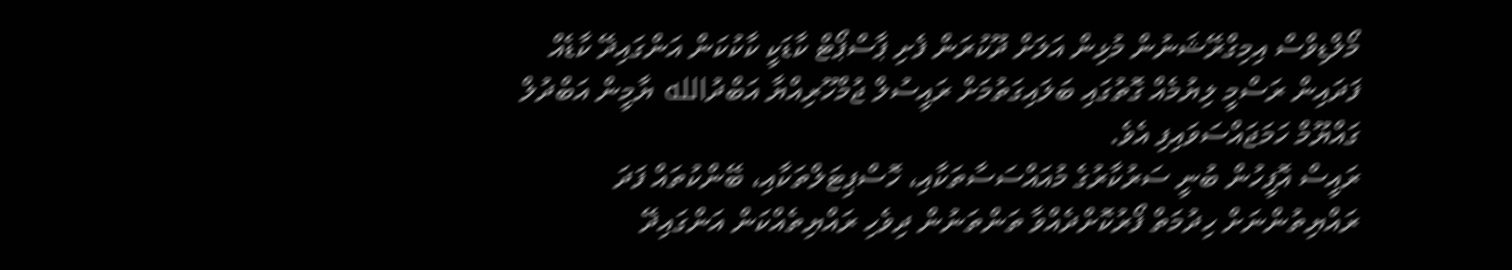މޯލްޑިވްސް އިމިގްރޭޝަނުން މުޅިން އަލަށް ދޫކުރަން ފެށި ޕާސްޕޯޓް ކާޑަކީ ކާކުކަން އަންގައިދޭ ކާޑެއް ފަދައިން ރަސްމީ ލިޔުމެއް ގޮތުގައި ބަލައިގަތުމަށް ރައީސުލް ޖުމްހޫރިއްޔާ އަބްދުالله ޔާމީން އަބްދުލް ގައްޔޫމް ހަމަޖައްސަވައިފި އެވެ.
ރައީސް އޮފީހުން ބުނީ ސަރުކާރުގެ މުއައްސަސާތަކާއި، ހޮސްޕިޓަލްތަކާއި، ބޭންކުތައް ފަދަ ރައްޔިތުންނަށް ހިދުމަތް ފޯރުކޮށްދެއްވާ ތަންތަނުން ދިވެހި ރައްޔިތެއްކަން އަންގައިދޭ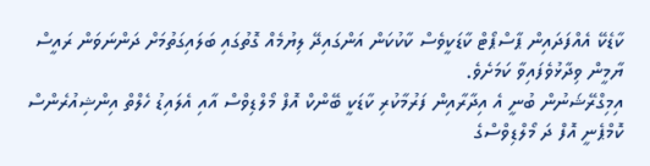ކާޑެކޭ އެއްފަދައިން ޕާސްޕޯޓް ކާޑަކީވެސް ކާކުކަން އަންގައިދޭ ލިޔުމެއް ގޮތުގައި ބަލައިގަތުމަށް ދަންނަވަން ރައީސް ޔާމީން ވިދާޅުވެފައިވާ ކަމަށެވެ.
އިމިގްރޭޝަނުން ބުނީ އެ އިދާރާއިން ފަރުމާކުރި ކާޑަކީ ބޭންކް އޮފް މޯލްޑިވްސް އާއި އެލައިޑު ހެލްތް އިންޝިއުރެންސް ކޮމްޕެނީ އޮފް ދަ މޯލްޑިވްސްގެ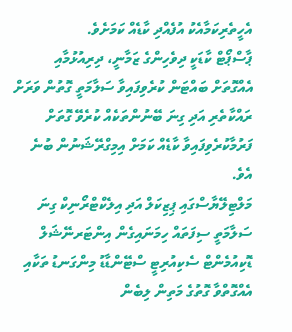އެހީތެރިކަމާއެކު އުފެއްދި ކާޑެއް ކަމަށެވެ.
ޕާސްޕޯޓް ކާޑަކީ ދިވެހިންގެ ޒަމާނީ، ދިރިއުޅުމާއި އެއްގޮތަށް ބައްޓަން ކުރެވިފައިވާ ސަލާމަތީ ގޮތުން ވަރަށް ރައްކާތެރި އަދި ގިނަ ބޭނުންތަކެއް ކުރެވޭ ގޮތަށް ފަރުމާކުރެވިފައިވާ ކާޑެއް ކަމަށް އިމިގްރޭޝަނުން ބުނެ އެވެ.
މަލްޓިލޭޔާސްގައި ޕިޒިކަލް އަދި އިލެކްޓްރޯނިކް ގިނަ ސަލާމަތީ ސިފަތައް ހިމަނައިގެން އިންޓަރނޭޝަލް ޑޮކިއުމެންޓް ސެކިއުރިޓީ ސްޓޭންޑާޑު މިންގަނޑު ތަކާއި އެއްގޮތްވާ ގޮތުގެ މަތިން ލިބެން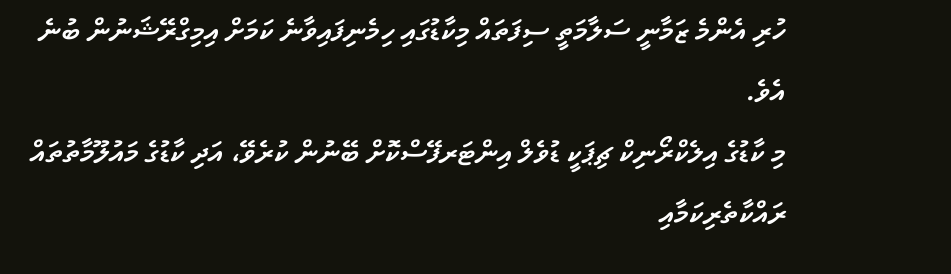ހުރި އެންމެ ޒަމާނީ ސަލާމަތީ ސިފަތައް މިކާޑުގައި ހިމެނިފައިވާނެ ކަމަށް އިމިގްރޭޝަނުން ބުނެ އެވެ.
މި ކާޑުގެ އިލެކްރޯނިކް ޗިޕަކީ ޑުވެލް އިންޓަރފޭސްކޮށް ބޭނުން ކުރެވޭ، އަދި ކާޑުގެ މައުލޫމާތުތައް ރައްކާތެރިކަމާއި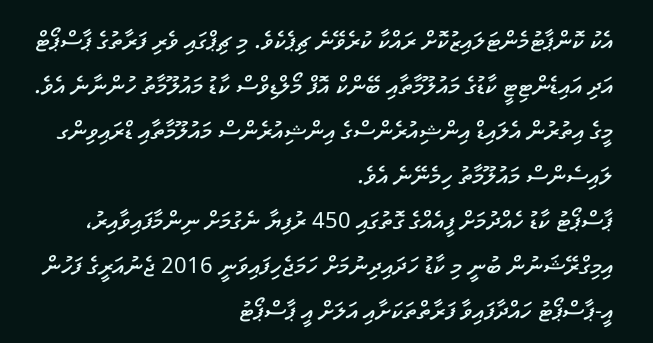އެކު ކޮންޕާޓުމެންޓަލައިޒުކޮށް ރައްކާ ކުރެވޭނެ ޗިޕެކެވެ. މި ޗިޕްގައި ވެރި ފަރާތުގެ ޕާސްޕޯޓް އަދި އައިޑެންޓިޓީ ކާޑުގެ މައުލޫމާތާއި ބޭންކް އޮފް މޯލްޑިވްސް ކާޑު މައުލޫމާތު ހުންނާނެ އެވެ. މީގެ އިތުރުން އެލައިޑް އިންޝިއުރެންސްގެ އިންޝިއުރެންސް މައުލޫމާތާއި ޑްރައިވިންގ ލައިސެންސް މައުލޫމާތު ހިމެނޭނެ އެވެ.
ޕާސްޕޯޓު ކާޑު ހެއްދުމަށް ފީއެއްގެ ގޮތުގައި 450 ރުފިޔާ ނެގުމަށް ނިންމާފައިވާއިރު، އިމިގްރޭޝަނުން ބުނީ މި ކާޑު ހަދައިދިނުމަށް ހަމަޖެހިފައިވަނީ 2016 ޖެނުއަރީގެ ފަހުން އީ-ޕާސްޕޯޓު ހައްދާފައިވާ ފަރާތްތަކަށާއި އަލަށް އީ ޕާސްޕޯޓު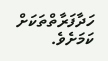ހަދާފަރާތްތަކަށް ކަމަށެވެ.